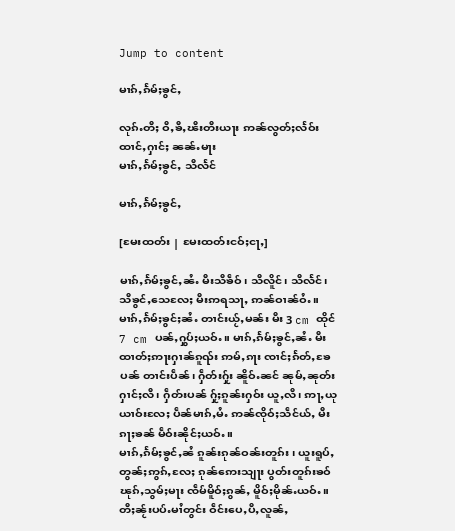Jump to content

မၢၵ်ႇၵႅမ်ႈၶွင်ႇ

လုၵ်ႉတီႈ ဝီႇၶီႇၽီးတီးယႃး ဢၼ်လွတ်ႈလႅဝ်းထၢင်ႇႁၢင်ႈ ၼၼ်ႉမႃး
မၢၵ်ႇၵႅမ်ႈၶွင်ႇ သီလႅင်

မၢၵ်ႇၵႅမ်ႈၶွင်ႇ

[မႄးထတ်း | မႄးထတ်းငဝ်ႈငႃႇ]

မၢၵ်ႇၵႅမ်ႈၶွင်ႇၼႆႉ မီးသီၶဵဝ်၊ သီလိူင်၊ သီလႅင်၊ သီၶွင်ႇသေလႄႈ မီးဢရသႃႇ ဢၼ်ဝၢၼ်ဝႆႉ။ မၢၵ်ႇၵႅမ်ႈၶွင်ႈၼႆႉ တၢင်းယႂ်ႇမၼ်း မီး 3 cm ထိုင် 7 cm ပၼ်ႇႁွပ်ႈယဝ်ႉ။ မၢၵ်ႇၵႅမ်ႈၶွင်ႇၼႆႉ မီးထၢတ်ႈဢႃးႁၢၼ်ၵူၺ်း ဢမ်ႇၵႃး ၸၢင်ႈၵႅတ်ႇၶႄပၼ် တၢင်းပဵၼ်၊ ႁဵတ်းႁႂ်း ၼိူဝ်ႉၼင် ၼုမ်ႇၼုတ်းႁၢင်ႈလီ၊ ႁဵတ်းပၼ် ႁႂ်ႈၵူၼ်းႁဝ်း ယူႇလီ၊ ဢႃႇယုယၢဝ်းလႄႈ ပဵၼ်မၢၵ်ႇမႆႉ ဢၼ်ၸိုဝ်ႈသဵင်ယ်ႇ မီးၵႃႈၶၼ် မဵဝ်းၼိုင်ႈယဝ်ႉ။
မၢၵ်ႇၵႅမ်ႈၶွင်ႇၼႆ ၵူၼ်းၵုၼ်ဝၼ်းတူၵ်း၊ ယူးရူပ်ႇတွၼ်ႈဢွၵ်ႇလႄႈ ၵုၼ်ဢေးသျႃး ပွတ်းတူၵ်းၶဝ် ၽုၵ်ႇသွမ်ႈမႃး ၸဵမ်မိူဝ်ႈၵွၼ်ႇ မိူဝ်ႈမိုၼ်ႉယဝ်ႉ။ တီႈၼႂ်းပပ်ႉမၢႆတွင်း ဝဵင်းပေႇပီႇလူၼ်ႇ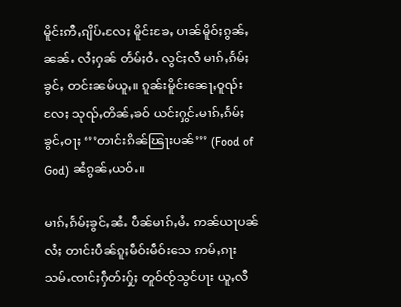မိူင်းဢီႇၵျိပ်ႉလႄႈ မိူင်းၶႄႇ ပၢၼ်မိူဝ်ႈၵွၼ်ႇၼၼ်ႉ လႆႈႁၼ် တႅမ်ႈဝႆႉ လွင်ႈလီ မၢၵ်ႇၵႅမ်ႈၶွင်ႇ တင်းၼမ်ယူႇ။ ၵူၼ်းမိူင်းၼေႃႇဝူၺ်းလႄႈ သုၺ်ႇတိၼ်ႇၶဝ် ယင်းႁွင်ႉမၢၵ်ႇၵႅမ်ႈၶွင်ႇဝႃႈ ‘’’တၢင်းၵိၼ်ၽြႃးပၼ်’’’ (Food of God) ၼႆၵွၼ်ႇယဝ်ႉ။

မၢၵ်ႇၵႅမ်ႈၶွင်ႇၼႆႉ ပဵၼ်မၢၵ်ႇမႆႉ ဢၼ်ယႃပၼ်လႆႈ တၢင်းပဵၼ်ၵူႈမဵဝ်းမဵဝ်းသေ ဢမ်ႇၵႃး သမ်ႉၸၢင်ႈႁဵတ်းႁႂ်ႈ တူဝ်ၸႂ်သွင်ပႃး ယူႇလီ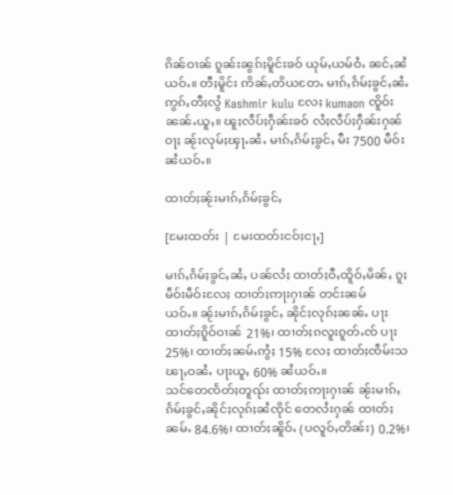ၵိၼ်ဝၢၼ် ၵူၼ်းၼွၵ်ႈမိူင်းၶဝ် ယုမ်ႇယမ်ဝႆႉ ၼင်ႇၼႆယဝ်ႉ။ တီႈမိူင်း ဢိၼ်ႇတိယတႄႉ မၢၵ်ႇၵႅမ်ႈၶွင်ႇၼႆႉ ဢွၵ်ႇတီႈလွႆ Kashmir kulu လႄႈ kumaon ၸိူဝ်းၼၼ်ႉယူႇ။ ၽူႈလဵပ်ႈႁဵၼ်းၶဝ် လႆႈလဵပ်ႈႁဵၼ်းႁၼ်ဝႃႈ ၼႂ်းလုမ်ႈၾႃႉၼႆႉ မၢၵ်ႇၵႅမ်ႈၶွင်ႇ မီး 7500 မဵဝ်း ၼႆယဝ်ႉ။

ထၢတ်ႈၼႂ်းမၢၵ်ႇၵႅမ်ႈၶွင်ႇ

[မႄးထတ်း | မႄးထတ်းငဝ်ႈငႃႇ]

မၢၵ်ႇၵႅမ်ႈၶွင်ႇၼႆႇ ပၼ်လႆႈ ထၢတ်ႈဝီႇထိူဝ်ႇမိၼ်ႇ ၵူႈမဵဝ်းမဵဝ်းလႄႈ ထၢတ်ႈဢႃးႁၢၼ် တင်းၼမ်ယဝ်ႉ။ ၼႂ်းမၢၵ်ႇၵႅမ်ႈၶွင်ႇ ၼိုင်ႈလုၵ်ႈၼၼ်ႉ ပႃးထၢတ်ႈၵိူဝ်ဝၢၼ် 21%၊ ထၢတ်ႈၵလူးၵူတ်ႉၸ် ပႃး 25%၊ ထၢတ်ႈၼမ်ႉဢွႆႈ 15% လႄႈ ထၢတ်ႈၸဵမ်းသၽႃႇဝၼႆႉ ပႃးယူႇ 60% ၼႆယဝ်ႉ။
သင်တေၸႅတ်ႈတူၺ်း ထၢတ်ႈဢႃးႁၢၼ် ၼႂ်းမၢၵ်ႇၵႅမ်ႈၶွင်ႇၼိုင်ႈလုၵ်ႈၼႆၸိုင် တေလႆးႁၼ် ထၢတ်ႈၼမ်ႉ 84.6%၊ ထၢတ်ႈၼိူဝ်ႉ (ပလူဝ်ႇတိၼ်း) 0.2%၊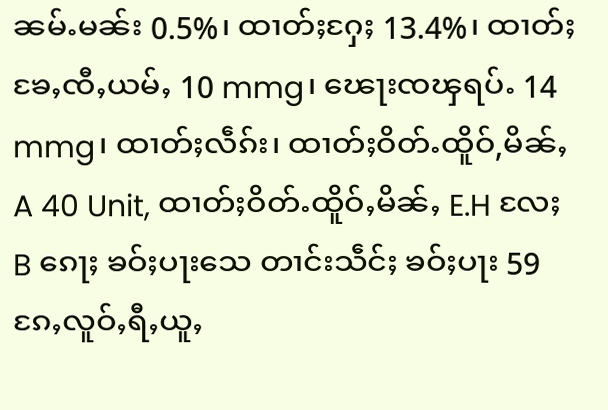ၼမ်ႉမၼ်း 0.5%၊ ထၢတ်ႈႁႄႈ 13.4%၊ ထၢတ်ႈၶႄႇၸီႇယမ်ႇ 10 mmg၊ ၽေႃးၸၾရပ်ႉ 14 mmg၊ ထၢတ်ႈလဵၵ်း၊ ထၢတ်ႈဝိတ်ႉထိူဝ်,မိၼ်ႇ A 40 Unit, ထၢတ်ႈဝိတ်ႉထိူဝ်ႇမိၼ်ႇ E.H လႄႈ B ၵေႃႈ ၶဝ်ႈပႃးသေ တၢင်းသဵင်ႈ ၶဝ်ႈပႃး 59 ၵႄႇလူဝ်ႇရီႇယူႇ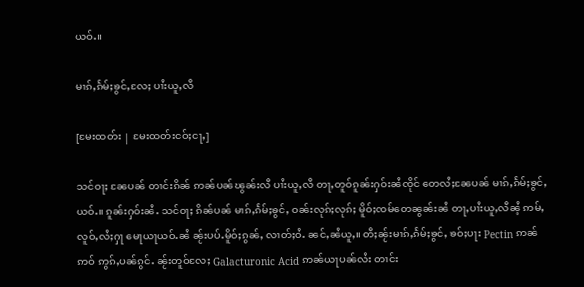ယဝ်ႉ။

မၢၵ်ႇၵႅမ်ႈၶွင်ႇလႄႈ ပၢႆးယူႇလီ

[မႄးထတ်း | မႄးထတ်းငဝ်ႈငႃႇ]

သင်ဝႃႈ ၼႄပၼ် တၢင်းၵိၼ် ဢၼ်ပၼ်ၽွၼ်းလီ ပၢႆးယူႇလီ တႃႇတူဝ်ၵူၼ်းႁဝ်းၼႆၸိုင် တေလႆႈၼႄပၼ် မၢၵ်ႇၵႅမ်ႈၶွင်ႇယဝ်ႉ။ ၵူၼ်းႁဝ်းၼႆႉ သင်ဝႃႈ ၵိၼ်ပၼ် မၢၵ်ႇၵႅမ်ႈၶွင်ႇ ဝၼ်းလုၵ်ႈလုၵ်ႈ မိူဝ်ႈၸမ်တေၼွၼ်းၼႆ တႃႇပၢႆးယူႇလီၼႆ့ ဢမ်ႇလူဝ်ႇလႆႈႁႃ မေႃယႃယဝ်ႉၼႆ ၼႂ်းပပ်ႉမိူဝ်ႈၵွၼ်ႇ လၢတ်ႈဝႆႉ ၼင်ႇၼႆယူႇ။ တီႈၼႂ်းမၢၵ်ႇၵႅမ်ႈၶွင်ႇ ၶဝ်ႈပႃး Pectin ဢၼ်ဢဝ် ဢွၵ်ႇပၼ်ၵွင်ႉ ၼႂ်းတူဝ်လႄႈ Galacturonic Acid ဢၼ်ယႃပၼ်လႆး တၢင်း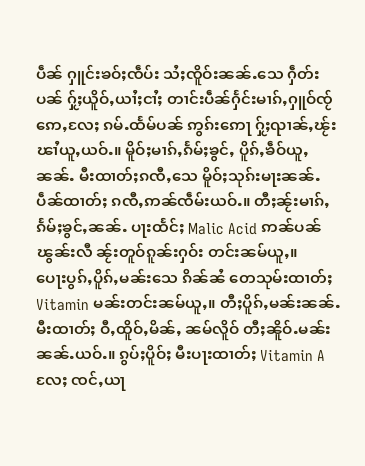ပဵၼ် ႁူင်းၶဝ်ႈၸဵပ်း သႆႈၸိူဝ်းၼၼ်ႉသေ ႁဵတ်းပၼ် ႁႂ်ႈယိူဝ်ႇယၢႆႈငၢႆႈ တၢင်းပဵၼ်ႁႅင်းမၢၵ်ႇႁူဝ်ၸႂ်ဢေႇလႄႈ ၵမ်ႉထႅမ်ပၼ် ဢွၵ်းဢေႃ ႁႂ်ႈၺၢၼ်ႇၽႂ်းၽၢႆယူႇယဝ်ႉ။ မိူဝ်ႈမၢၵ်ႇၵႅမ်ႈၶွင်ႇ ပိူၵ်ႇၶဵဝ်ယူႇၼၼ်ႉ မီးထၢတ်ႈၵၸီႇသေ မိူဝ်ႈသုၵ်းမႃးၼၼ်ႉ ပဵၼ်ထၢတ်ႈ ၵၸီႇဢၼ်ၸဵမ်းယဝ်ႉ။ တီႈၼႂ်းမၢၵ်ႇၵႅမ်ႈၶွင်ႇၼၼ်ႉ ပႃးထႅင်ႈ Malic Acid ဢၼ်ပၼ်ၽွၼ်းလီ ၼႂ်းတူဝ်ၵူၼ်းႁဝ်း တင်းၼမ်ယူႇ။
ပေႃးပွၵ်ႇပိူၵ်ႇမၼ်းသေ ၵိၼ်ၼႆ တေသုမ်းထၢတ်ႈ Vitamin မၼ်းတင်းၼမ်ယူႇ။ တီႈပိူၵ်ႇမၼ်းၼၼ်ႉ မီးထၢတ်ႈ ဝီႇထိူဝ်ႇမိၼ်ႇ ၼမ်လိူဝ် တီႈၼိူဝ်ႉမၼ်းၼၼ်ႉယဝ်ႉ။ ၵွပ်ႈပိူဝ်ႈ မီးပႃးထၢတ်ႈ Vitamin A လႄႈ ၸင်ႇယႃ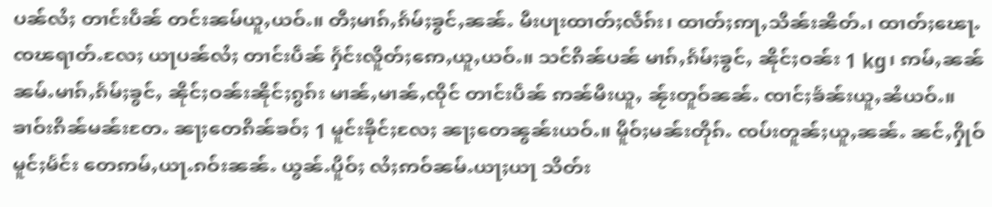ပၼ်လႆႈ တၢင်းပဵၼ် တင်းၼမ်ယူႇယဝ်ႉ။ တီႈမၢၵ်ႇၵႅမ်ႈၶွင်ႇၼၼ်ႉ မီးပႃးထၢတ်ႈလဵၵ်း၊ ထၢတ်ႈဢႃႇသိၼ်းၼိတ်ႉ၊ ထၢတ်ႈၽေႃႉၸၽရၢတ်ႉလႄႈ ယႃပၼ်လႆႈ တၢင်းပဵၼ် ႁႅင်းလိူတ်ႈဢေႇယူႇယဝ်ႉ။ သင်ၵိၼ်ပၼ် မၢၵ်ႇၵႅမ်ႈၶွင်ႇ ၼိုင်ႈဝၼ်း 1 kg၊ ဢမ်ႇၼၼ် ၼမ်ႉမၢၵ်ႇၵႅမ်ႈၶွင်ႇ ၼိုင်ႈဝၼ်းၼိုင်ႈၵွၵ်း မၢၼ်ႇမၢၼ်ႇၸိုင် တၢင်းပဵၼ် ဢၼ်မီးယူႇ ၼႂ်းတူဝ်ၼၼ်ႉ ၸၢင်ႈၶႅၼ်းယူႇၼႆယဝ်ႉ။ ၶၢဝ်းၵိၼ်မၼ်းတႄႉ ၼႃႈတေၵိၼ်ၶဝ်ႈ 1 မူင်းၶိုင်ႈလႄႈ ၼႃႈတေၼွၼ်းယဝ်ႉ။ မိူဝ်ႈမၼ်းတိုၵ်ႉ ၸပ်းတူၼ်ႈယူႇၼၼ်ႉ ၼင်ႇႁိုဝ် မူင်ႈမႅင်း တေဢမ်ႇယႃႉၵဝ်းၼၼ်ႉ ယွၼ်ႉပိူဝ်ႈ လႆႈဢဝ်ၼမ်ႉယႃႈယႃ သိတ်း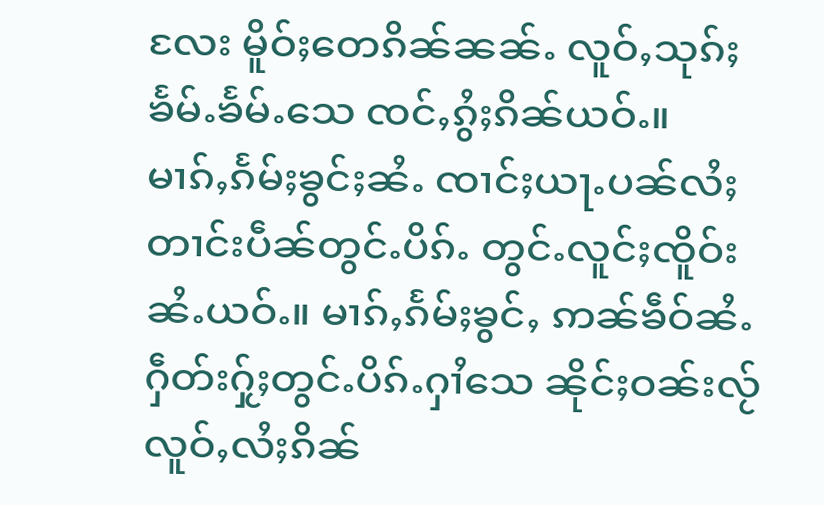လႄး မိူဝ်ႈတေၵိၼ်ၼၼ်ႉ လူဝ်ႇသုၵ်ႈၶႅမ်ႉၶႅမ်ႉသေ ၸင်ႇၵွႆႈၵိၼ်ယဝ်ႉ။
မၢၵ်ႇၵႅမ်ႈၶွင်ႈၼႆႉ ၸၢင်ႈယႃႉပၼ်လႆႈ တၢင်းပဵၼ်တွင်ႉပိၵ်ႉ တွင်ႉလူင်ႈၸိူဝ်းၼႆႉယဝ်ႉ။ မၢၵ်ႇၵႅမ်ႈၶွင်ႇ ဢၼ်ၶဵဝ်ၼႆႉ ႁဵတ်းႁႂ်ႈတွင်ႉပိၵ်ႉႁၢႆသေ ၼိုင်ႈဝၼ်းလႂ် လူဝ်ႇလႆႈၵိၼ်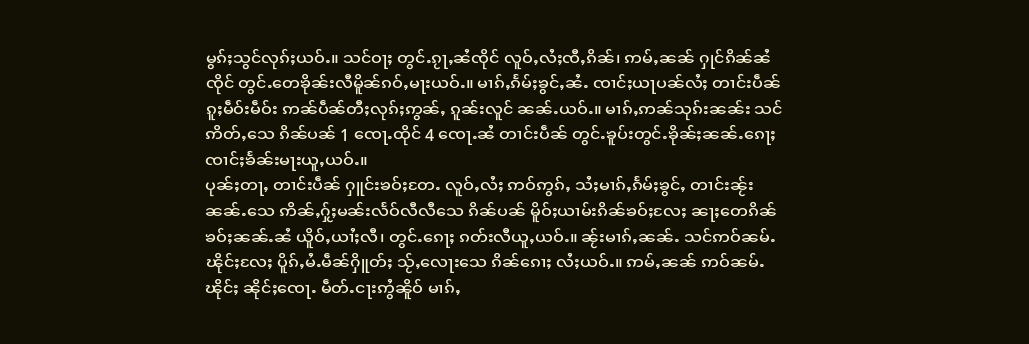မွၵ်ႈသွင်လုၵ်ႈယဝ်ႉ။ သင်ဝႃႈ တွင်ႉၵႂႃႇၼႆၸိုင် လူဝ်ႇလႆႈၸီႇၵိၼ်၊ ဢမ်ႇၼၼ် ႁုင်ၵိၼ်ၼႆၸိုင် တွင်ႉတေၶိုၼ်းလီမိူၼ်ၵဝ်ႇမႃးယဝ်ႉ။ မၢၵ်ႇၵႅမ်ႈၶွင်ႇၼႆႉ ၸၢင်ႈယႃပၼ်လႆႈ တၢင်းပဵၼ်ၵူႈမဵဝ်းမဵဝ်း ဢၼ်ပဵၼ်တီႈလုၵ်ႈဢွၼ်ႇ ၵူၼ်းလူင် ၼၼ်ႉယဝ်ႉ။ မၢၵ်ႇဢၼ်သုၵ်းၼၼ်း သင်ဢိတ်ႇသေ ၵိၼ်ပၼ် 1 ၸေႃႉထိုင် 4 ၸေႃႉၼႆ တၢင်းပဵၼ် တွင်ႉၶူပ်းတွင်ႉၶိုၼ်ႈၼၼ်ႉၵေႃႈ ၸၢင်ႈၶႅၼ်းမႃးယူႇယဝ်ႉ။
ပုၼ်ႈတႃႇ တၢင်းပဵၼ် ႁူင်းၶဝ်ႈတႄႉ လူဝ်ႇလႆႈ ဢဝ်ဢွၵ်ႇ သႆႈမၢၵ်ႇၵႅမ်ႈၶွင်ႇ တၢင်းၼႂ်းၼၼ်ႉသေ ဢိၼ်ႇႁႂ်ႈမၼ်းလႅဝ်လီလီသေ ၵိၼ်ပၼ် မိူဝ်ႈယၢမ်းၵိၼ်ၶဝ်ႈလႄႈ ၼႃႈတေၵိၼ်ၶဝ်ႈၼၼ်ႉၼႆ ယိူဝ်ႇယၢႆႈလီ၊ တွင်ႉၵေႃႈ ၵတ်းလီယူႇယဝ်ႉ။ ၼႂ်းမၢၵ်ႇၼၼ်ႉ သင်ဢဝ်ၼမ်ႉၽိုင်ႈလႄႈ ပိူၵ်ႇမႆႉမဵၼ်ႁိူတ်ႈ သႂ်ႇလေႃးသေ ၵိၼ်ၵေၢႈ လႆႈယဝ်ႉ။ ဢမ်ႇၼၼ် ဢဝ်ၼမ်ႉၽိုင်ႈ ၼိုင်ႈၸေႃႉ မဵတ်ႉငႃးဢွႆၼိူဝ် မၢၵ်ႇ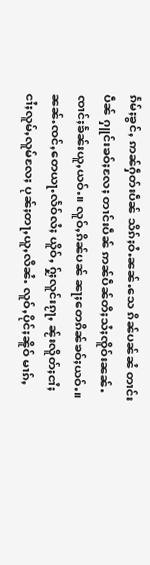ၵႅမ်ႈၶွင်ႇ ဢၼ်ႁဵတ်းပဵၼ် သိၵ်ႈဝႆႉၼၼ်ႉသေ ၵိၼ်ပၼ်ၼႆ တၢင်းပဵၼ် ႁူင်းၶဝ်ႈလႄႈ တၢင်းပဵၼ် ဢၼ်ပဵၼ်တီႈသႆႈၸိူဝ်းၼၼ်ႉ ၸၢင်ႈၶႅၼ်းယူႇယဝ်ႉ။ လူဝ်ႇၵိၼ်ပၼ် ၼႃႈတေၵိၼ်ၶဝ်ႈယဝ်ႉ။ ၼၼ်ႉၸင်ႇတေယႃႉလႅဝ်လႆႈ ယိူဝ်ႇ ႁႂ်ႈလူင်းၵႂႃႇ ၼႂ်းလိူတ်ႈငၢႆႈငၢႆႈလူမ်ႇလူမ်လႄႈ ပုၼ်ႈတႃႇယူႇလီၼႆႉ လူဝ်ႇပိုင်ႈၼိူဝ် မၢၵ်ႇ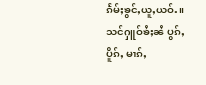ၵႅမ်ႈၶွင်ႇယူႇယဝ်ႉ။
သင်ႁူဝ်ၶႆႈၼႆ ပွၵ်ႇပိူၵ်ႇ မၢၵ်ႇ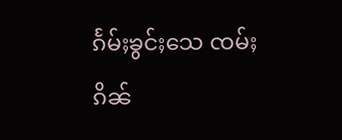ၵႅမ်ႈၶွင်ႈသေ ၸမ်ႈၵိၼ်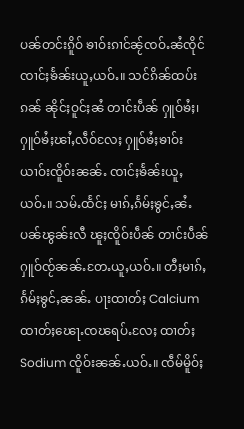ပၼ်တင်းၵိူဝ် ၶၢဝ်းၵၢင်ၼႂ်ၸဝ်ႉၼႆၸိုင် ၸၢင်ႈၶႅၼ်းယူႇယဝ်ႉ။ သင်ၵိၼ်ထပ်းၵၼ် ၼိုင်ႈဝူင်ႈၼႆ တၢင်းပဵၼ် ႁူဝ်ၶႆႈ၊ ႁူဝ်ၶႆႈၽၢႆႇလဵဝ်လႄႈ ႁူဝ်ၶႆႈၶၢဝ်းယၢဝ်းၸိူဝ်းၼၼ်ႉ ၸၢင်ႈၶႅၼ်းယူႇယဝ်ႉ။ သမ်ႉထႅင်ႈ မၢၵ်ႇၵႅမ်ႈၶွင်ႇၼႆႉ ပၼ်ၽွၼ်းလီ ၽူႈၸိူဝ်းပဵၼ် တၢင်းပဵၼ်ႁူဝ်ၸႂ်ၼၼ်ႉတႄႉယူႇယဝ်ႉ။ တီႈမၢၵ်ႇၵႅမ်ႈၶွင်ႇၼၼ်ႉ ပႃးထၢတ်ႈ Calcium ထၢတ်ႈၽေႃႉၸၽရပ်ႉလႄႈ ထၢတ်ႈ Sodium ၸိူဝ်းၼၼ်ႉယဝ်ႉ။ ၸဵမ်မိူဝ်ႈ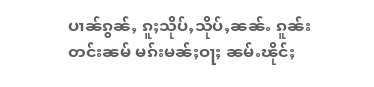ပၢၼ်ၵွၼ်ႇ ၵူႈသိုပ်ႇသိုပ်ႇၼၼ်ႉ ၵူၼ်းတင်းၼမ် မၵ်းမၼ်ႈဝႃႈ ၼမ်ႉၽိုင်ႈ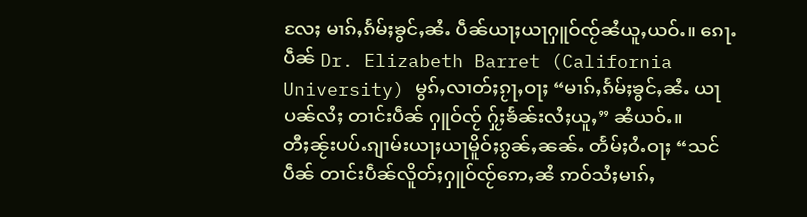လႄႈ မၢၵ်ႇၵႅမ်ႈၶွင်ႇၼႆႉ ပဵၼ်ယႃႈယႃႁူဝ်ၸႂ်ၼႆယူႇယဝ်ႉ။ ၵေႃႉပဵၼ် Dr. Elizabeth Barret (California University) မွၵ်ႇလၢတ်ႈၵႂႃႇဝႃႈ “မၢၵ်ႇၵႅမ်ႈၶွင်ႇၼႆႉ ယႃပၼ်လႆႈ တၢင်းပဵၼ် ႁူဝ်ၸႂ် ႁႂ်ႈၶႅၼ်းလႆႈယူႇ” ၼႆယဝ်ႉ။
တီႈၼႂ်းပပ်ႉၵျၢမ်းယႃႈယႃမိူဝ်ႈၵွၼ်ႇၼၼ်ႉ တႅမ်ႈဝႆႉဝႃႈ “သင်ပဵၼ် တၢင်းပဵၼ်လိူတ်ႈႁူဝ်ၸႂ်ဢေႇၼႆ ဢဝ်သႆႈမၢၵ်ႇ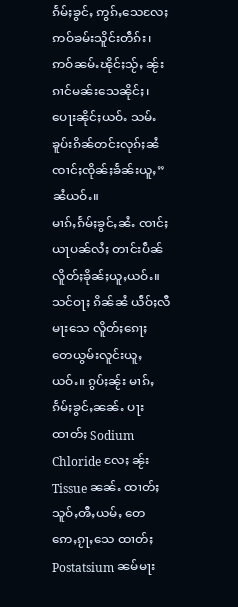ၵႅမ်ႈၶွင်ႇ ဢွၵ်ႇသေလႄႈ ဢဝ်ၶမ်းသိူင်းတဵၵ်း၊ ဢဝ်ၼမ်ႉၽိုင်ႈသႂ်ႇ ၼႂ်းၵၢင်မၼ်းသေၼိုင်ႈ၊ ပေႃးၼိုင်ႈယဝ်ႉ သမ်ႉၶူပ်းၵိၼ်တင်းလုၵ်ႈၼႆ ၸၢင်ႈၸိုၼ်ႈၶႅၼ်းယူႇ” ၼႆယဝ်ႉ။
မၢၵ်ႇၵႅမ်ႈၶွင်ႇၼႆႉ ၸၢင်ႈယႃပၼ်လႆႈ တၢင်းပဵၼ် လိူတ်ႈၶိုၼ်ႈယူႇယဝ်ႉ။ သင်ဝႃႈ ၵိၼ်ၼႆ ယဵဝ်ႈလီမႃးသေ လိူတ်ႈၵေႃႈ တေယွမ်းလူင်းယူႇယဝ်ႉ။ ၵွပ်ႈၼႂ်း မၢၵ်ႇၵႅမ်ႈၶွင်ႇၼၼ်ႉ ပႃးထၢတ်ႈ Sodium Chloride လႄႈ ၼႂ်း Tissue ၼၼ်ႉ ထၢတ်ႈသူဝ်ႇၻီႇယမ်ႇ တေဢေႇၵႂႃႇသေ ထၢတ်ႈ Postatsium ၼမ်မႃး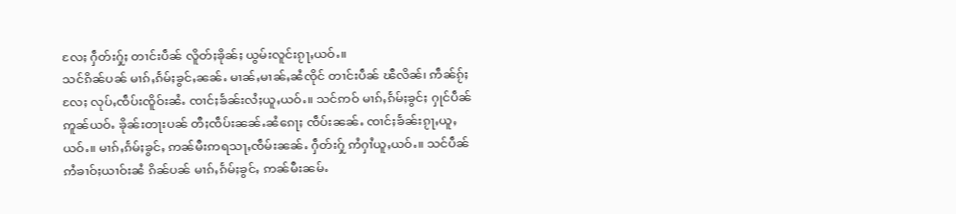လႄႈ ႁဵတ်းႁႂ်ႈ တၢင်းပဵၼ် လိူတ်ႈၶိုၼ်ႈ ယွမ်းလူင်းၵႂႃႇယဝ်ႉ။
သင်ၵိၼ်ပၼ် မၢၵ်ႇၵႅမ်ႈၶွင်ႇၼၼ်ႉ မၢၼ်ႇမၢၼ်ႇၼႆၸိုင် တၢင်းပဵၼ် ၽီလိၼ်၊ ဢဵၼ်ၵႂ်ႈလႄႈ လုပ်ႇၸဵပ်းၸိူဝ်းၼႆႉ ၸၢင်ႈၶႅၼ်းလႆႈယူႇယဝ်ႉ။ သင်ဢဝ် မၢၵ်ႇၵႅမ်ႈၶွင်ႈ ႁုင်ပဵၼ်ဢူၼ်ယဝ်ႉ ၶိုၼ်းတႃးပၼ် တီႈၸဵပ်းၼၼ်ႉၼႆၵေႃႈ ၸဵပ်းၼၼ်ႉ ၸၢင်ႈၶႅၼ်းၵႂႃႇယူႇယဝ်ႉ။ မၢၵ်ႇၵႅမ်ႈၶွင်ႇ ဢၼ်မီးဢရသႃႇၸဵမ်းၼၼ်ႉ ႁဵတ်းႁႂ် ဢႆႁၢႆယူႇယဝ်ႉ။ သင်ပဵၼ် ဢႆၶၢဝ်ႈယၢဝ်းၼႆ ၵိၼ်ပၼ် မၢၵ်ႇၵႅမ်ႈၶွင်ႇ ဢၼ်မီးၼမ်ႉ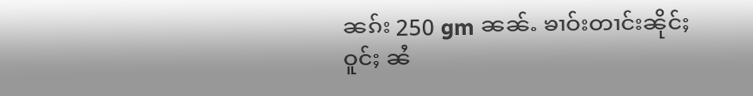ၼၵ်း 250 gm ၼၼ်ႉ ၶၢဝ်းတၢင်းၼိုင်ႈဝူင်ႈ ၼႆ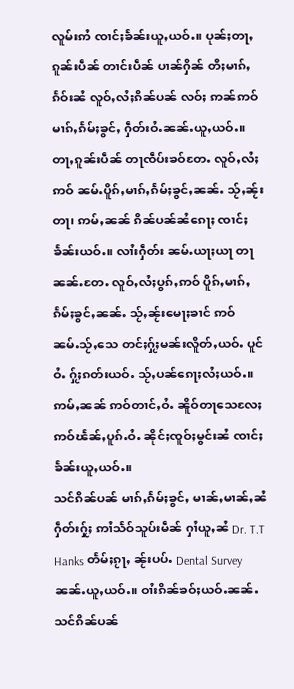လူမ်းဢႆ ၸၢင်ႈၶႅၼ်းယူႇယဝ်ႉ။ ပုၼ်ႈတႃႇ ၵူၼ်းပဵၼ် တၢင်းပဵၼ် ပၢၼ်ႁိၼ် တီႈမၢၵ်ႇၵႅဝ်းၼႆ လူဝ်ႇလႆႈၵိၼ်ပၼ် လဝ်ႈ ဢၼ်ဢဝ်မၢၵ်ႇၵႅမ်ႈၶွင်ႇ ႁဵတ်းဝႆႉၼၼ်ႉယူႇယဝ်ႉ။ တႃႇၵူၼ်းပဵၼ် တႃၸဵပ်းၶဝ်တႄႉ လူဝ်ႇလႆႈဢဝ် ၼမ်ႉပိူၵ်ႇမၢၵ်ႇၵႅမ်ႈၶွင်ႇၼၼ်ႉ သႂ်ႇၼႂ်းတႃ၊ ဢမ်ႇၼၼ် ၵိၼ်ပၼ်ၼႆၵေႃႈ ၸၢင်ႈၶႅၼ်းယဝ်ႉ။ လၢႆးႁဵတ်း ၼမ်ႉယႃႈယႃ တႃၼၼ်ႉတႄႉ လူဝ်ႇလႆႈပွၵ်ႇဢဝ် ပိူၵ်ႇမၢၵ်ႇၵႅမ်ႈၶွင်ႇၼၼ်ႉ သႂ်ႇၼႂ်းမေႃႈၶၢင် ဢဝ်ၼမ်ႉသႂ်ႇသေ တင်ႈႁႂ်ႈမၼ်းလိူတ်ႇယဝ်ႉ ပူင်ဝႆႉ ႁႂ်ႈၵတ်းယဝ်ႉ သႂ်ႇပၼ်ၵေႃႈလႆႈယဝ်ႉ။ ဢမ်ႇၼၼ် ဢဝ်တၢင်ႇဝႆႉ ၼိူဝ်တႃသေလႄႈ ဢဝ်ၽႅၼ်ႇပူၵ်ႉဝႆႉ ၼိုင်ႈၸူဝ်ႈမွင်းၼႆ ၸၢင်ႈၶႅၼ်းယူႇယဝ်ႉ။
သင်ၵိၼ်ပၼ် မၢၵ်ႇၵႅမ်ႈၶွင်ႇ မၢၼ်ႇမၢၼ်ႇၼႆ ႁဵတ်းႁႂ်ႈ ဢၢႆသႅဝ်သူပ်းမဵၼ် ႁၢႆယူႇၼႆ Dr. T.T Hanks တႅမ်ႈၵႂႃႇ ၼႂ်းပပ်ႉ Dental Survey ၼၼ်ႉယူႇယဝ်ႉ။ ဝၢႆးၵိၼ်ၶဝ်ႈယဝ်ႉၼၼ်ႉ သင်ၵိၼ်ပၼ်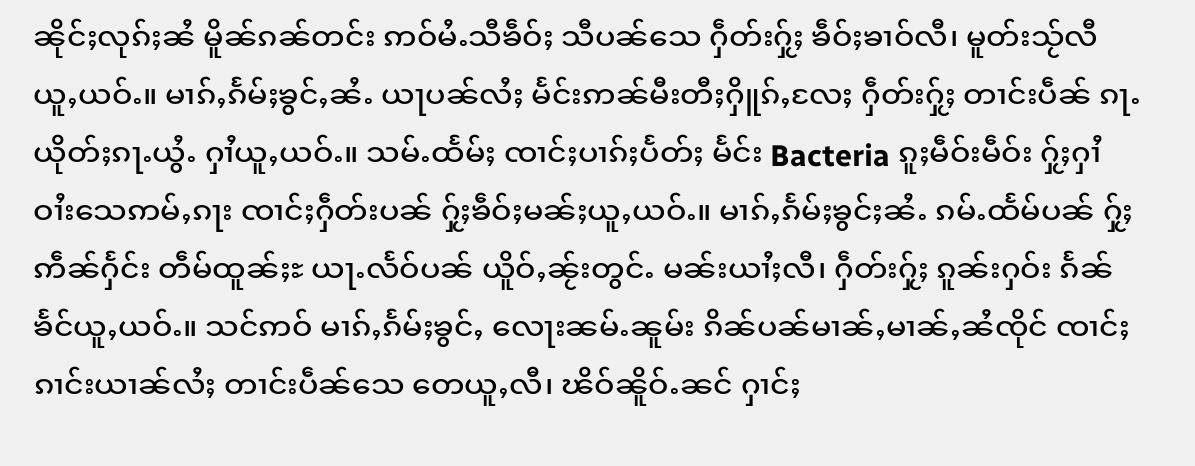ၼိုင်ႈလုၵ်ႈၼႆ မိူၼ်ၵၼ်တင်း ဢဝ်မႆႉသီၶဵဝ်ႈ သီပၼ်သေ ႁဵတ်းႁႂ်ႈ ၶဵဝ်ႈၶၢဝ်လီ၊ မူတ်းသႂ်လီယူႇယဝ်ႉ။ မၢၵ်ႇၵႅမ်ႈၶွင်ႇၼႆႉ ယႃပၼ်လႆႈ မႅင်းဢၼ်မီးတီႈႁိူၵ်ႇလႄႈ ႁဵတ်းႁႂ်ႈ တၢင်းပဵၼ် ၵႃႉယိုတ်ႈၵႃႉယွႆႉ ႁၢႆယူႇယဝ်ႉ။ သမ်ႉထႅမ်ႈ ၸၢင်ႈပၢၵ်ႈပႅတ်ႈ မႅင်း Bacteria ၵူႈမဵဝ်းမဵဝ်း ႁႂ်ႈႁၢႆဝၢႆးသေဢမ်ႇၵႃး ၸၢင်ႈႁဵတ်းပၼ် ႁႂ်ႈၶဵဝ်ႈမၼ်ႈယူႇယဝ်ႉ။ မၢၵ်ႇၵႅမ်ႈၶွင်ႈၼႆႉ ၵမ်ႉထႅမ်ပၼ် ႁႂ်ႈဢဵၼ်ႁႅင်း တဵမ်ထူၼ်ႈႊ ယႃႉလႅဝ်ပၼ် ယိူဝ်ႇၼႂ်းတွင်ႉ မၼ်းယၢႆႈလီ၊ ႁဵတ်းႁႂ်ႈ ၵူၼ်းႁဝ်း ၵႅၼ်ၶႅင်ယူႇယဝ်ႉ။ သင်ဢဝ် မၢၵ်ႇၵႅမ်ႈၶွင်ႇ လေႃးၼမ်ႉၼူမ်း ၵိၼ်ပၼ်မၢၼ်ႇမၢၼ်ႇၼႆၸိုင် ၸၢင်ႈၵၢင်းယၢၼ်လႆႈ တၢင်းပဵၼ်သေ တေယူႇလီ၊ ၽိဝ်ၼိူဝ်ႉၼင် ႁၢင်ႈ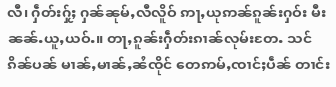လီ၊ ႁဵတ်းႁႂ်ႈ ႁၼ်ၼုမ်ႇလီလိူဝ် ဢႃႇယုဢၼ်ၵူၼ်းႁဝ်း မီးၼၼ်ႉယူႇယဝ်ႉ။ တႃႇၵူၼ်းႁဵတ်းၵၢၼ်လုမ်းတႄႉ သင်ၵိၼ်ပၼ် မၢၼ်ႇမၢၼ်ႇၼႆၸိုင် တေဢမ်ႇၸၢင်ႈပဵၼ် တၢင်း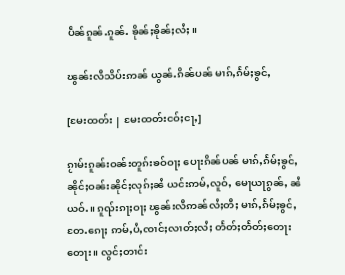ပဵၼ်ၵူၼ်ႉၵူၼ်ႉ ၶိုၼ်ႈၶိုၼ်ႈလႆႈ။

ၽွၼ်းလီသိပ်းဢၼ် ယွၼ်ႉၵိၼ်ပၼ် မၢၵ်ႇၵႅမ်ႈၶွင်ႇ

[မႄးထတ်း | မႄးထတ်းငဝ်ႈငႃႇ]

ၵႂၢမ်းၵူၼ်းဝၼ်းတူၵ်းၶဝ်ဝႃႈ ပေႃးၵိၼ်ပၼ် မၢၵ်ႇၵႅမ်ႈၶွင်ႇ ၼိုင်ႈဝၼ်းၼိုင်ႈလုၵ်ႈၼႆ ယင်းဢမ်ႇလူဝ်ႇ မေႃယႃၵွၼ်ႇ ၼႆယဝ်ႉ။ ၵူၺ်းၵႃႈဝႃႈ ၽွၼ်းလီဢၼ်လႆႈတီႈ မၢၵ်ႇၵႅမ်ႈၶွင်ႇတႄႉၵေႃႈ ဢမ်ႇပႆႇၸၢင်ႈလၢတ်ႈလႆႈ တႅတ်ႈတႅတ်ႈတေႃးတေႃး။ လွင်ႈတၢင်း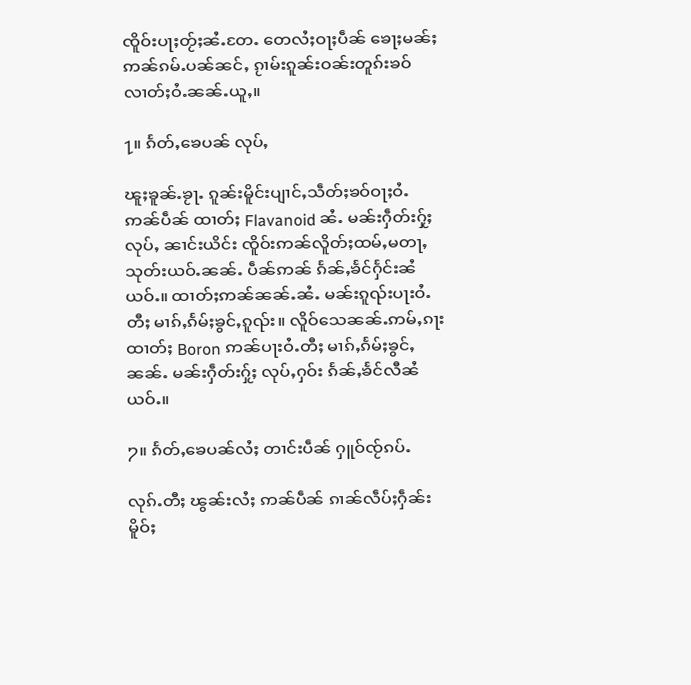ၸိူဝ်းပႃႈတႂ်ႈၼႆႉတႄႉ တေလႆႈဝႃႈပဵၼ် ၶေႃႈမၼ်ႈ ဢၼ်ၵမ်ႉပၼ်ၼင်ႇ ၵႂၢမ်းၵူၼ်းဝၼ်းတူၵ်းၶဝ်လၢတ်ႈဝႆႉၼၼ်ႉယူႇ။

႑။ ၵႅတ်ႇၶေပၼ် လုပ်ႇ

ၽူႈၶူၼ်ႉၶႂႃႉ ၵူၼ်းမိူင်းပျၢင်ႇသဵတ်ႈၶဝ်ဝႃႈဝႆႉ ဢၼ်ပဵၼ် ထၢတ်ႈ Flavanoid ၼႆႉ မၼ်းႁဵတ်းႁႂ်ႈ လုပ်ႇ ၼၢင်းယိင်း ၸိူဝ်းဢၼ်လိူတ်ႈထမ်ႇမတႃႇသုတ်းယဝ်ႉၼၼ်ႉ ပဵၼ်ဢၼ် ၵႅၼ်ႇၶႅင်ႁႅင်းၼႆယဝ်ႉ။ ထၢတ်ႈဢၼ်ၼၼ်ႉၼႆႉ မၼ်းၵူၺ်းပႃးဝႆႉတီႈ မၢၵ်ႇၵႅမ်ႈၶွင်ႇၵူၺ်း။ လိူဝ်သေၼၼ်ႉဢမ်ႇၵႃး ထၢတ်ႈ Boron ဢၼ်ပႃးဝႆႉတီႈ မၢၵ်ႇၵႅမ်ႈၶွင်ႇၼၼ်ႉ မၼ်းႁဵတ်းႁႂ်ႈ လုပ်ႇႁဝ်း ၵႅၼ်ႇၶႅင်လီၼႆယဝ်ႉ။

႒။ ၵႅတ်ႇၶေပၼ်လႆႈ တၢင်းပဵၼ် ႁူဝ်ၸႂ်ၵပ်ႉ

လုၵ်ႉတီႈ ၽွၼ်းလႆႈ ဢၼ်ပဵၼ် ၵၢၼ်လဵပ်ႈႁဵၼ်း မိူဝ်ႈ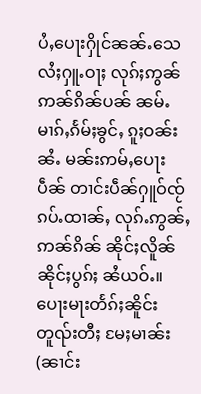ပႆႇပေႃးႁိုင်ၼၼ်ႉသေ လႆႈႁူႉဝႃႈ လုၵ်ႈဢွၼ် ဢၼ်ၵိၼ်ပၼ် ၼမ်ႉမၢၵ်ႇၵႅမ်ႈၶွင်ႇ ၵူႈဝၼ်းၼႆႉ မၼ်းဢမ်ႇပေႃးပဵၼ် တၢင်းပဵၼ်ႁူဝ်ၸႂ်ၵပ်ႉထၢၼ်ႇ လုၵ်ႉဢွၼ်ႇ ဢၼ်ၵိၼ် ၼိုင်ႈလိူၼ်ၼိုင်ႈပွၵ်ႈ ၼႆယဝ်ႉ။ ပေႃးမႃးတႅၵ်ႈၼိူင်းတူၺ်းတီႈ မႄႈမၢၼ်း (ၼၢင်း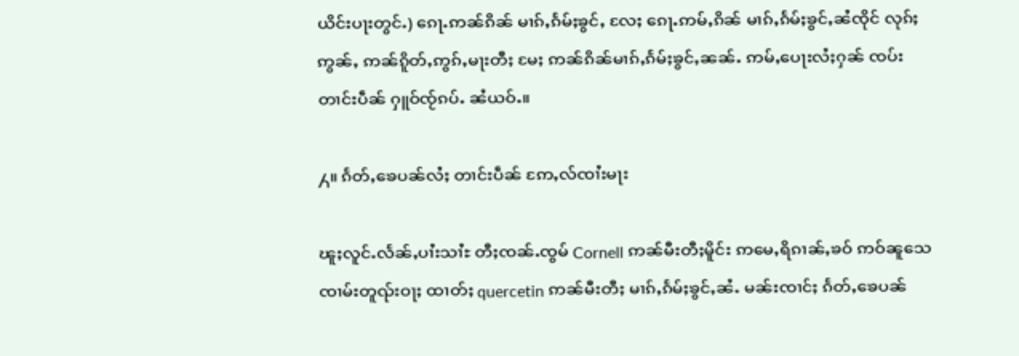ယိင်းပႃးတွင်ႉ) ၵေႃႉဢၼ်ၵိၼ် မၢၵ်ႇၵႅမ်ႈၶွင်ႇ လႄႈ ၵေႃႉဢမ်ႇၵိၼ် မၢၵ်ႇၵႅမ်ႈၶွင်ႇၼႆၸိုင် လုၵ်ႈဢွၼ်ႇ ဢၼ်ၵိူတ်ႇဢွၵ်ႇမႃးတီႈ မႄႈ ဢၼ်ၵိၼ်မၢၵ်ႇၵႅမ်ႈၶွင်ႇၼၼ်ႉ ဢမ်ႇပေႃးလႆႈႁၼ် ၸပ်းတၢင်းပဵၼ် ႁူဝ်ၸႂ်ၵပ်ႉ ၼႆယဝ်ႉ။

႓။ ၵႅတ်ႇၶေပၼ်လႆႈ တၢင်းပဵၼ် ဢႄႇလ်ၸၢႆးမႃး

ၽူႈလူင်ႉလႅၼ်ႇပၢႆးသၢႆႊ တီႈၸၼ်ႉၸွမ် Cornell ဢၼ်မီးတီႈမိူင်း ဢမေႇရိၵၢၼ်ႇၶဝ် ဢဝ်ၼူသေ ၸၢမ်းတူၺ်းဝႃႈ ထၢတ်ႈ quercetin ဢၼ်မီးတီႈ မၢၵ်ႇၵႅမ်ႈၶွင်ႇၼႆႉ မၼ်းၸၢင်ႈ ၵႅတ်ႇၶေပၼ်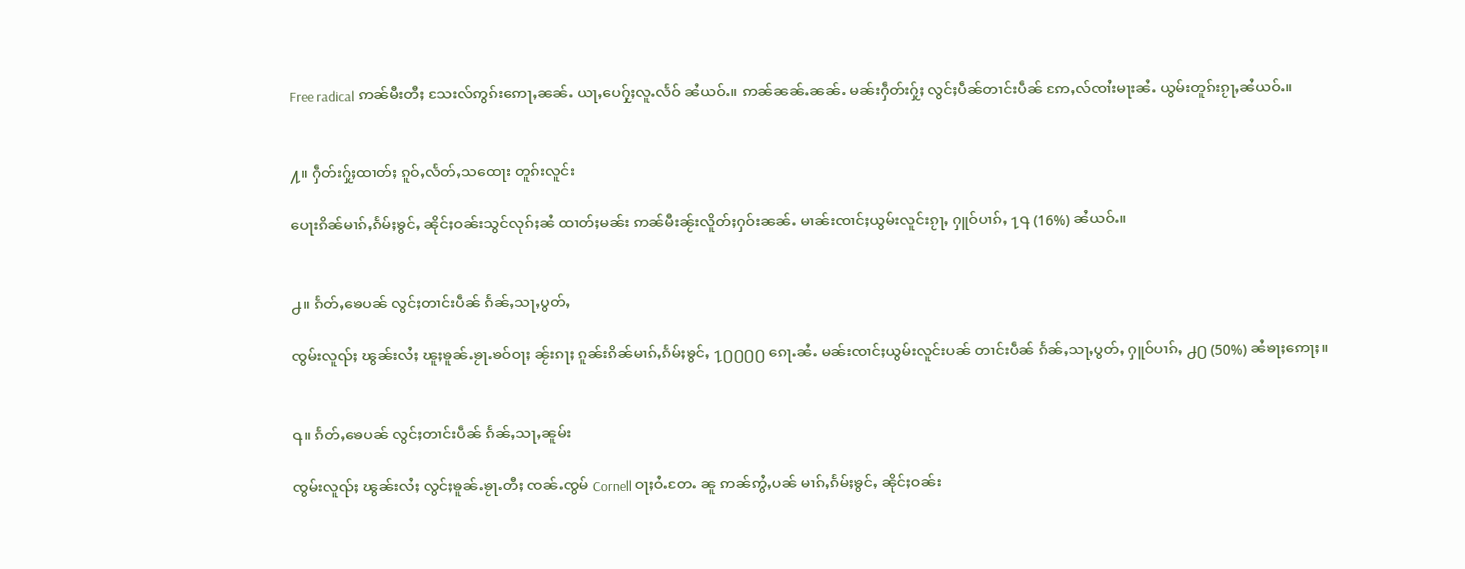Free radical ဢၼ်မီးတီႈ သႄးလ်ဢွၵ်းဢေႃႇၼၼ်ႉ ယႃႇပေႁႂ်ႈလူႉလႅဝ် ၼႆယဝ်ႉ။ ဢၼ်ၼၼ်ႉၼၼ်ႉ မၼ်းႁဵတ်းႁႂ်ႈ လွင်ႈပဵၼ်တၢင်းပဵၼ် ဢႄႇလ်ၸၢႆးမႃးၼႆႉ ယွမ်းတူၵ်းၵႂႃႇၼႆယဝ်ႉ။


႔။ ႁဵတ်းႁႂ်ႈထၢတ်ႈ ၵူဝ်ႇလႅတ်ႇသထေႃး တူၵ်းလူင်း

ပေႃးၵိၼ်မၢၵ်ႇၵႅမ်ႈၶွင်ႇ ၼိုင်ႈဝၼ်းသွင်လုၵ်ႈၼႆ ထၢတ်ႈမၼ်း ဢၼ်မီးၼႂ်းလိူတ်ႈႁဝ်းၼၼ်ႉ မၢၼ်းၸၢင်ႈယွမ်းလူင်းၵႂႃႇ ႁူဝ်ပၢၵ်ႇ ႑႖ (16%) ၼႆယဝ်ႉ။


႕။ ၵႅတ်ႇၶေပၼ် လွင်ႈတၢင်းပဵၼ် ၵႅၼ်ႇသႃႇပွတ်ႇ

ၸွမ်းလူၺ်ႈ ၽွၼ်းလႆႈ ၽူႈၶူၼ်ႉၶႂႃႉၶဝ်ဝႃႈ ၼႂ်းၵႃႈ ၵူၼ်းၵိၼ်မၢၵ်ႇၵႅမ်ႈၶွင်ႇ ႑႐႐႐႐ ၵေႃႉၼႆႉ မၼ်းၸၢင်ႈယွမ်းလူင်းပၼ် တၢင်းပဵၼ် ၵႅၼ်ႇသႃႇပွတ်ႇ ႁူဝ်ပၢၵ်ႇ ႕႐ (50%) ၼႆၶႃႈဢေႃႈ။


႖။ ၵႅတ်ႇၶေပၼ် လွင်ႈတၢင်းပဵၼ် ၵႅၼ်ႇသႃႇၼူမ်း

ၸွမ်းလူၺ်ႈ ၽွၼ်းလႆႈ လွင်ႈၶူၼ်ႉၶႂႃႉတီႈ ၸၼ်ႉၸွမ် Cornell ဝႃႈဝႆႉတႄႉ ၼူ ဢၼ်ဢွႆႇပၼ် မၢၵ်ႇၵႅမ်ႈၶွင်ႇ ၼိုင်ႈဝၼ်း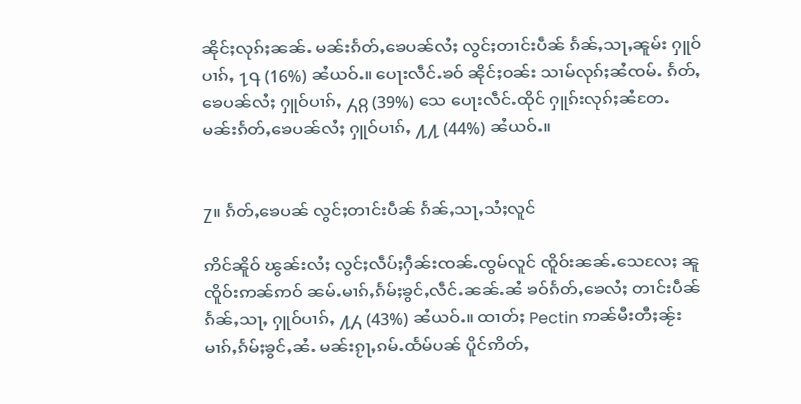ၼိုင်ႈလုၵ်ႈၼၼ်ႉ မၼ်းၵႅတ်ႇၶေပၼ်လႆႈ လွင်ႈတၢင်းပဵၼ် ၵႅၼ်ႇသႃႇၼူမ်း ႁူဝ်ပၢၵ်ႇ ႑႖ (16%) ၼႆယဝ်ႉ။ ပေႃးလဵင်ႉၶဝ် ၼိုင်ႈဝၼ်း သၢမ်လုၵ်ႈၼႆၸမ်ႉ ၵႅတ်ႇၶေပၼ်လႆႈ ႁူဝ်ပၢၵ်ႇ ႓႙ (39%) သေ ပေႃးလဵင်ႉထိုင် ႁူၵ်းလုၵ်ႈၼႆတႄႉ မၼ်းၵႅတ်ႇၶေပၼ်လႆႈ ႁူဝ်ပၢၵ်ႇ ႔႔ (44%) ၼႆယဝ်ႉ။


႗။ ၵႅတ်ႇၶေပၼ် လွင်ႈတၢင်းပဵၼ် ၵႅၼ်ႇသႃႇသႆႈလူင်

ဢိင်ၼိူဝ် ၽွၼ်းလႆႈ လွင်ႈလဵပ်ႈႁဵၼ်းၸၼ်ႉၸွမ်လူင် ၸိူဝ်းၼၼ်ႉသေလႄႈ ၼူ ၸိူဝ်းဢၼ်ဢဝ် ၼမ်ႉမၢၵ်ႇၵႅမ်ႈၶွင်ႇလဵင်ႉၼၼ်ႉၼႆ ၶဝ်ၵႅတ်ႇၶေလႆႈ တၢင်းပဵၼ် ၵႅၼ်ႇသႃႇ ႁူဝ်ပၢၵ်ႇ ႔႓ (43%) ၼႆယဝ်ႉ။ ထၢတ်ႈ Pectin ဢၼ်မီးတီႈၼႂ်း မၢၵ်ႇၵႅမ်ႈၶွင်ႇၼႆႉ မၼ်းၵႂႃႇၵမ်ႉထႅမ်ပၼ် ပိူင်ဢိတ်ႇ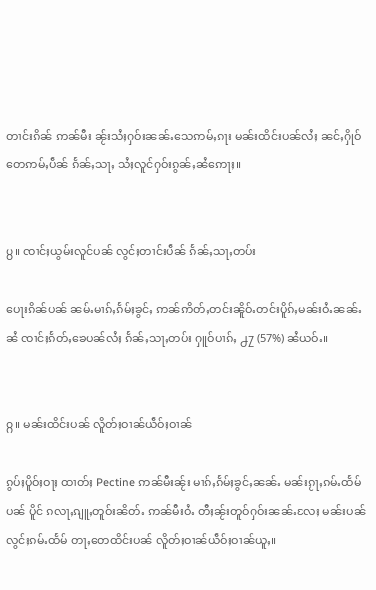တၢင်းၵိၼ် ဢၼ်မီး ၼႂ်းသႆႈႁဝ်းၼၼ်ႉသေဢမ်ႇၵႃး မၼ်းထိင်းပၼ်လႆႈ ၼင်ႇႁိုဝ် တေဢမ်ႇပဵၼ် ၵႅၼ်ႇသႃႇ သႆႈလူင်ႁဝ်းၵွၼ်ႇၼႆဢေႃႈ။


႘။ ၸၢင်ႈယွမ်းလူင်ပၼ် လွင်ႈတၢင်းပဵၼ် ၵႅၼ်ႇသႃႇတပ်း

ပေႃးၵိၼ်ပၼ် ၼမ်ႉမၢၵ်ႇၵႅမ်ႈၶွင်ႇ ဢၼ်ဢိတ်ႇတင်းၼိူဝ်ႉတင်းပိူၵ်ႇမၼ်းဝႆႉၼၼ်ႉၼႆ ၸၢင်ႈၵႅတ်ႇၶေပၼ်လႆႈ ၵႅၼ်ႇသႃႇတပ်း ႁူဝ်ပၢၵ်ႇ ႕႗ (57%) ၼႆယဝ်ႉ။


႙။ မၼ်းထိင်းပၼ် လိူတ်ႈဝၢၼ်ယဵဝ်ႈဝၢၼ်

ၵွပ်ႈပိူဝ်ႈဝႃႈ ထၢတ်ႈ Pectine ဢၼ်မီးၼႂ်း မၢၵ်ႇၵႅမ်ႈၶွင်ႇၼၼ်ႉ မၼ်းၵႂႃႇၵမ်ႉထႅမ်ပၼ် ပိူင် ၵလႃႇၵျူႇတူဝ်းၼိတ်ႉ ဢၼ်မီးဝႆႉ တီႈၼႂ်းတူဝ်ႁဝ်းၼၼ်ႉလႄႈ မၼ်းပၼ်လွင်ႈၵမ်ႉထႅမ် တႃႇတေထိင်းပၼ် လိူတ်ႈဝၢၼ်ယဵဝ်ႈဝၢၼ်ယူႇ။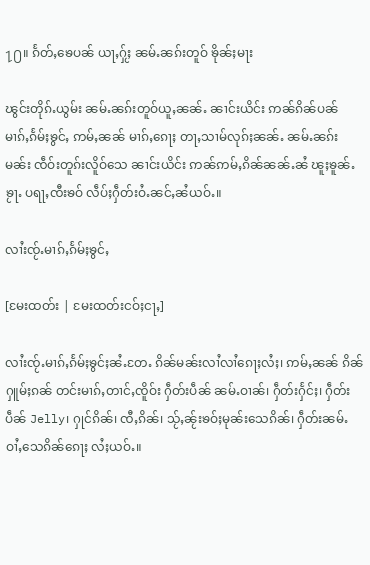႑႐။ ၵႅတ်ႇၶေပၼ် ယႃႇႁႂ်ႈ ၼမ်ႉၼၵ်းတူဝ် ၶိုၼ်ႈမႃး

ၽွင်းတိုၵ်ႉယွမ်း ၼမ်ႉၼၵ်းတူဝ်ယူႇၼၼ်ႉ ၼၢင်းယိင်း ဢၼ်ၵိၼ်ပၼ် မၢၵ်ႇၵႅမ်ႈၶွင်ႇ ဢမ်ႇၼၼ် မၢၵ်ႇၵေႃႈ တႃႇသၢမ်လုၵ်ႈၼၼ်ႉ ၼမ်ႉၼၵ်းမၼ်း ၸဵဝ်းတူၵ်းလိူဝ်သေ ၼၢင်းယိင်း ဢၼ်ဢမ်ႇၵိၼ်ၼၼ်ႉၼႆ ၽူႈၶူၼ်ႉၶႂႃႉ ပရႃႇၸီးၶဝ် လဵပ်ႈႁဵတ်းဝႆႉၼင်ႇၼႆယဝ်ႉ။

လၢႆးၸႂ်ႉမၢၵ်ႇၵႅမ်ႈၶွင်ႇ

[မႄးထတ်း | မႄးထတ်းငဝ်ႈငႃႇ]

လၢႆးၸႂ်ႉမၢၵ်ႇၵႅမ်ႈၶွင်ႈၼႆႉတႄႉ ၵိၼ်မၼ်းလၢႆလၢႆၵေႃႈလႆႈ၊ ဢမ်ႇၼၼ် ၵိၼ်ႁူမ်ႈၵၼ် တင်းမၢၵ်ႇတၢင်ႇၸိူဝ်း ႁဵတ်းပဵၼ် ၼမ်ႉဝၢၼ်၊ ႁဵတ်းႁႅင်ႈ၊ ႁဵတ်းပဵၼ် Jelly၊ ႁုင်ၵိၼ်၊ ၸီႇၵိၼ်၊ သႂ်ႇၼႂ်းၶဝ်ႈမုၼ်းသေၵိၼ်၊ ႁဵတ်းၼမ်ႉဝၢႆႇသေၵိၼ်ၵေႃႈ လႆႈယဝ်ႉ။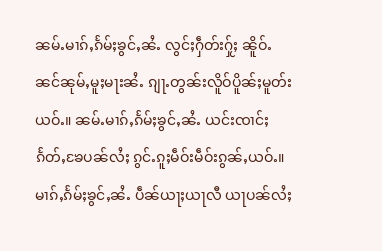ၼမ်ႉမၢၵ်ႇၵႅမ်ႈၶွင်ႇၼႆႉ လွင်ႈႁဵတ်းႁႂ်ႈ ၼိူဝ်ႉၼင်ၼုမ်ႇမူႈမႃးၼႆႉ ၵျႃႉတွၼ်းလိူဝ်ပိူၼ်ႈမူတ်းယဝ်ႉ။ ၼမ်ႉမၢၵ်ႇၵႅမ်ႈၶွင်ႇၼႆႉ ယင်းၸၢင်ႈၵႅတ်ႇၶႄပၼ်လႆႈ ၵွင်ႉၵူႈမဵဝ်းမဵဝ်းၵွၼ်ႇယဝ်ႉ။ မၢၵ်ႇၵႅမ်ႈၶွင်ႇၼႆႉ ပဵၼ်ယႃႈယႃလီ ယႃပၼ်လႆႈ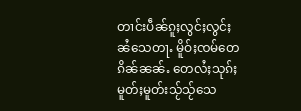တၢင်းပဵၼ်ၵူႈလွင်ႈလွင်ႈၼႆသေတႃႉ မိူဝ်ႈၸမ်တေၵိၼ်ၼၼ်ႉ တေလႆႈသုၵ်ႈမူတ်ႈမူတ်းသႂ်သႂ်သေ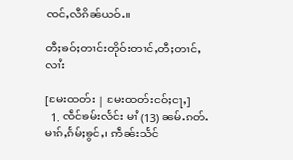ၸင်ႇလီၵိၼ်ယဝ်ႉ။

တီႈၶဝ်ႈတၢင်းတိုဝ်းတၢင်ႇတီႈတၢင်ႇလၢႆး

[မႄးထတ်း | မႄးထတ်းငဝ်ႈငႃႇ]
  1. ၸဵင်ၶမ်းလႅင်း မၢႆ (13) ၼမ်ႉၵတ်ႉမၢၵ်ႇၵႅမ်ႈၶွင်ႇ၊ ဢဵၼ်းသႅင်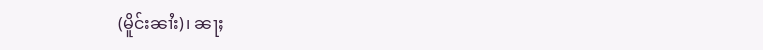(မိူင်းၼၢႆး)၊ ၼႃႈ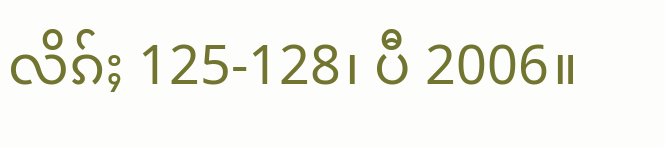လိၵ်ႈ 125-128၊ ပီ 2006။